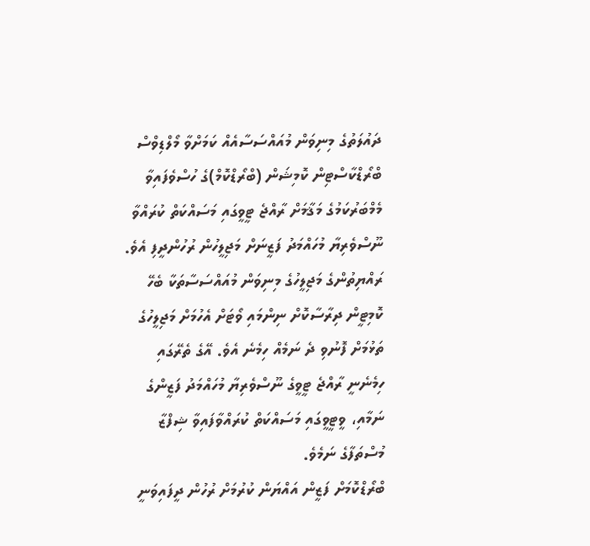ދައުލަތުގެ މިނިވަން މުއައްސަސާއެއް ކަމަށްވާ މޯލްޑިވްސް ބްރޯޑްކާސްޓިން ކޮމިޝަން (ބްރޯޑްކޮމް)ގެ ހުސްވެފައިވާ މެމްބަރުކަމުގެ މަޤާމަށް ރާއްޖެ ޓީވީގައި މަސައްކަތް ކުރައްވާ ނޫސްވެރިޔާ މުހައްމަދު ފަޒީނަށް މަޖިލީހުން ރުހުންދީފި އެވެ.
ރައްޔިތުންގެ މަޖިލީހުގެ މިނިވަން މުއައްސަސާތަކާ ބެހޭ ކޮމިޓީން ދިރާސާކޮށް ނިންމައި ވޯޓަށް އެހުމަށް މަޖިލީހުގެ ތަޅުމަށް ފޮނުވި ދެ ނަމެއް ހިމެނެ އެވެ. އޭގެ ތެރޭގައި ހިމެނެނީ ރާއްޖެ ޓީވީގެ ނޫސްވެރިޔާ މުހައްމަދު ފަޒީންގެ ނަމާއި، ވީޓީވީގައި މަސައްކަތް ކުރައްވާފައިވާ ޝިފްޒާ މުސްތަފާގެ ނަމެވެ.
ބްރޯޑްކޮމަށް ފަޒީން އައްޔަން ކުރުމަށް ރުހުން ދީފައިވަނީ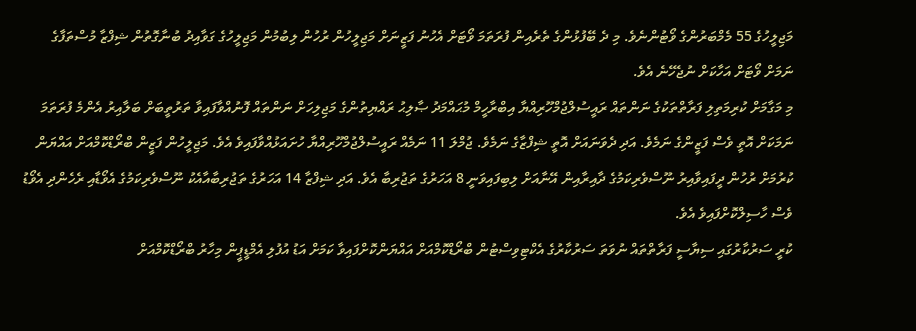މަޖިލީހުގެ 55 މެމްބަރުންގެ ވޯޓުންނެވެ. މި ދެ ބޭފުޅުންގެ ތެރެއިން ފުރަތަމަ ވޯޓަށް އެހުނު ފަޒީނަށް މަޖިލީހުން ރުހުން ލިބުމުން މަޖިލީހުގެ ގަވާއިދު ބުނާގޮތުން ޝިފްޒާ މުސްތަފާގެ ނަމަށް ވޯޓަށް އަހާކަށް ނުޖެހޭނެ އެވެ.
މި މަގާމަށް ކުރިމަތިލި ފަރާތްތަކުގެ ނަންތައް ރައީސުލްޖުމްހޫރިއްޔާ އިބްރާހީމް މުޙައްމަދު ޞާލިޙު ރައްޔިތުންގެ މަޖިލިހަށް ނަންތައް ފޮނުއްވާފައިވާ ތަރުތީބަށް ބަލާއިރު އެންމެ ފުރަތަމަ ނަމަކަށް އޮތީ ވެސް ފަޒީންގެ ނަމެވެ. އަދި ދެވަނައަށް އޮތީ ޝިފްޒާގެ ނަމެވެ. ޖުމްލަ 11 ނަމެއް ރައީސުލްޖުމްހޫރިއްޔާ ހުށައަޅުއްވާފައިވެ އެވެ. މަޖިލީހުން ފަޒީން ބްރޯޑްކޮމްއަށް އައްޔަން ކުރުމަށް ރުހުން ދީފައިވާއިރު ނޫސްވެރިކަމުގެ ދާއިރާއިން އޭނާއަށް ލިބިފައިވަނީ 8 އަހަރުގެ ތަޖުރިބާ އެވެ. އަދި ޝިފްޒާ 14 އަހަރުގެ ތަޖުރިބާއާއެކު ނޫސްވެރިކަމުގެ އެވޯޑާއި ރެހެންދި އެވޯޑު ވެސް ހާސިލްކޮށްފައިވެ އެވެ.
ކުރީ ސަރުކާރުގައި ސިޔާސީ ފަރާތްތައް ނުވަތަ ސަރުކާރުގެ އެކްޓިވިސްޓުން ބްރޯޑްކޮމްއަށް އައްޔަންކޮށްފައިވާ ކަމަށް އަޑު އުފުލި އެމްޑީޕީން މިހާރު ބްރޯޑްކޮމްއަށް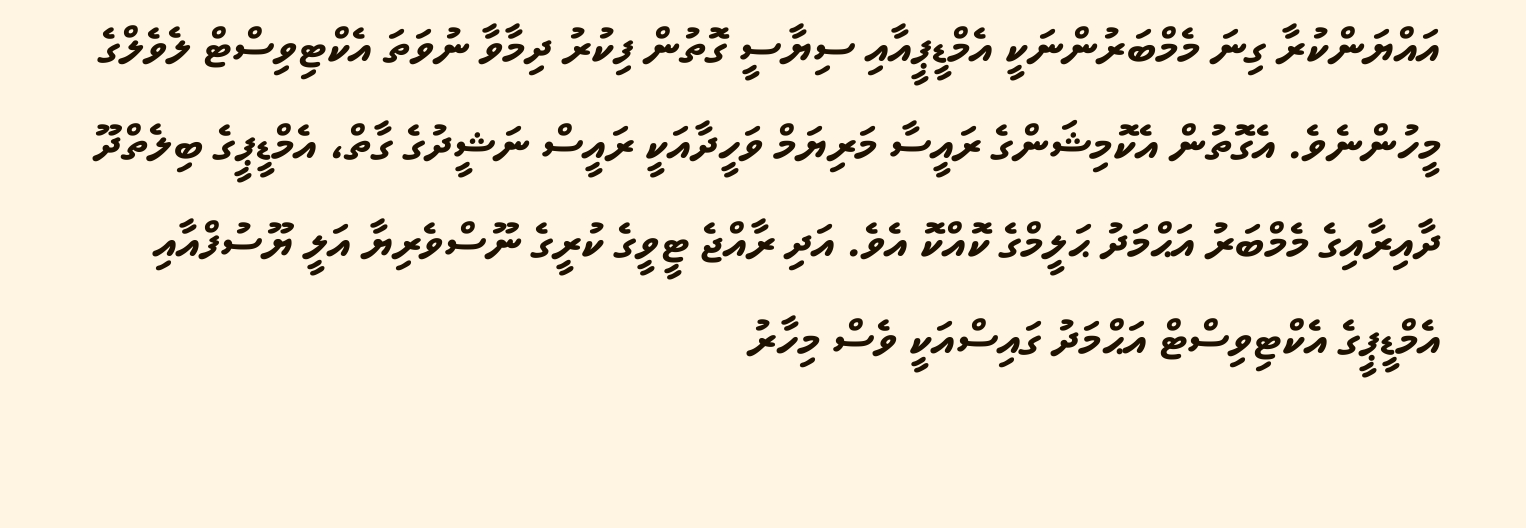އައްޔަންކުރާ ގިނަ މެމްބަރުންނަކީ އެމްޑީޕީއާއި ސިޔާސީ ގޮތުން ފިކުރު ދިމާވާ ނުވަތަ އެކްޓިވިސްޓް ލެވެލްގެ މީހުންނެވެ. އެގޮތުން އެކޮމިޝަންގެ ރައީސާ މަރިޔަމް ވަހީދާއަކީ ރައީސް ނަޝީދުގެ ގާތް، އެމްޑީޕީގެ ބިލެތްދޫ ދާއިރާއިގެ މެމްބަރު އަޙްމަދު ޙަލީމްގެ ކޮއްކޮ އެވެ. އަދި ރާއްޖެ ޓީވީގެ ކުރީގެ ނޫސްވެރިޔާ އަލީ ޔޫސުފްއާއި އެމްޑީޕީގެ އެކްޓިވިސްޓް އަޙްމަދު ގައިސްއަކީ ވެސް މިހާރު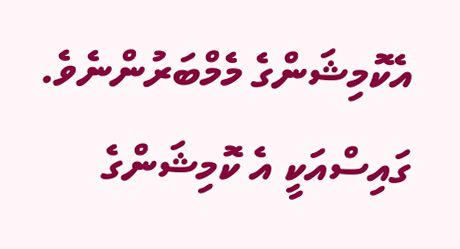އެކޮމިޝަންގެ މެމްބަރުންނެވެ. ގައިސްއަކީ އެ ކޮމިޝަންގެ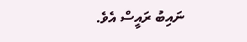ނައިބު ރައީސް އެވެ.